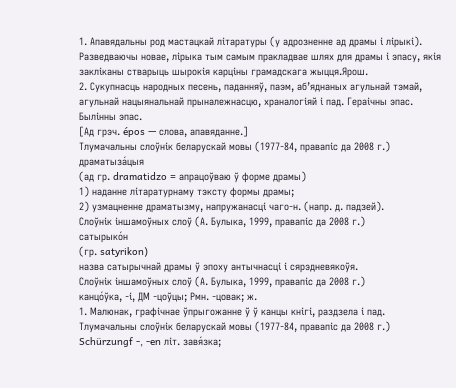1. Апавядальны род мастацкай літаратуры (у адрозненне ад драмы і лірыкі). Разведваючы новае, лірыка тым самым пракладвае шлях для драмы і эпасу, якія закліканы стварыць шырокія карціны грамадскага жыцця.Ярош.
2. Сукупнасць народных песень, паданняў, паэм, аб’яднаных агульнай тэмай, агульнай нацыянальнай прыналежнасцю, храналогіяй і пад. Гераічны эпас. Былінны эпас.
[Ад грэч. épos — слова, апавяданне.]
Тлумачальны слоўнік беларускай мовы (1977-84, правапіс да 2008 г.)
драматыза́цыя
(ад гр. dramatidzo = апрацоўваю ў форме драмы)
1) наданне літаратурнаму тэксту формы драмы;
2) узмацненне драматызму, напружанасці чаго-н. (напр. д. падзей).
Слоўнік іншамоўных слоў (А. Булыка, 1999, правапіс да 2008 г.)
сатырыко́н
(гр. satyrikon)
назва сатырычнай драмы ў эпоху антычнасці і сярэдневякоўя.
Слоўнік іншамоўных слоў (А. Булыка, 1999, правапіс да 2008 г.)
канцо́ўка, ‑і, ДМ ‑цоўцы; Рмн. ‑цовак; ж.
1. Малюнак, графічнае ўпрыгожанне ў ў канцы кнігі, раздзела і пад.
Тлумачальны слоўнік беларускай мовы (1977-84, правапіс да 2008 г.)
Schürzungf -, -en літ. завя́зка;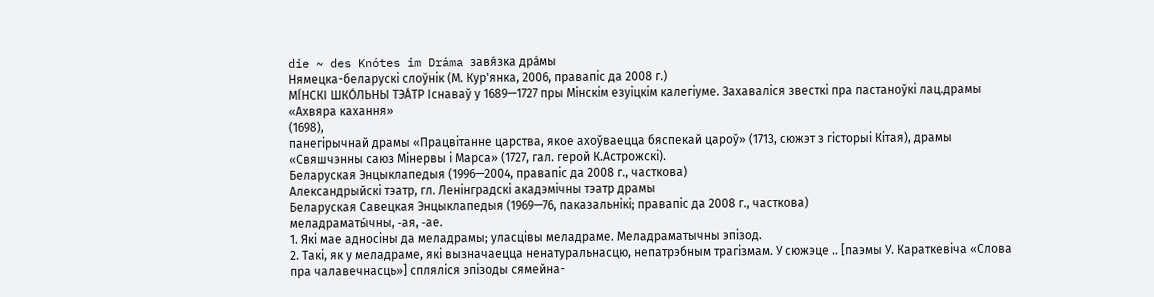die ~ des Knótes im Dráma завя́зка дра́мы
Нямецка-беларускі слоўнік (М. Кур'янка, 2006, правапіс да 2008 г.)
МІ́НСКІ ШКО́ЛЬНЫ ТЭА́ТР Існаваў у 1689—1727 пры Мінскім езуіцкім калегіуме. Захаваліся звесткі пра пастаноўкі лац.драмы «Ахвяра кахання»
(1698),
панегірычнай драмы «Працвітанне царства, якое ахоўваецца бяспекай цароў» (1713, сюжэт з гісторыі Кітая), драмы «Свяшчэнны саюз Мінервы і Марса» (1727, гал. герой К.Астрожскі).
Беларуская Энцыклапедыя (1996—2004, правапіс да 2008 г., часткова)
Александрыйскі тэатр, гл. Ленінградскі акадэмічны тэатр драмы
Беларуская Савецкая Энцыклапедыя (1969—76, паказальнікі; правапіс да 2008 г., часткова)
меладраматы́чны, ‑ая, ‑ае.
1. Які мае адносіны да меладрамы; уласцівы меладраме. Меладраматычны эпізод.
2. Такі, як у меладраме, які вызначаецца ненатуральнасцю, непатрэбным трагізмам. У сюжэце .. [паэмы У. Караткевіча «Слова пра чалавечнасць»] спляліся эпізоды сямейна-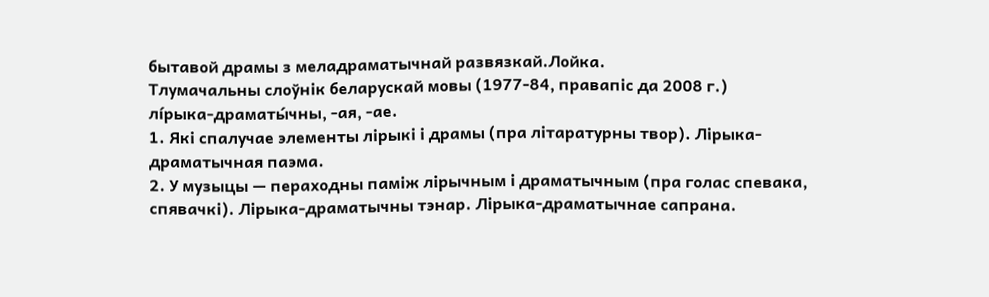бытавой драмы з меладраматычнай развязкай.Лойка.
Тлумачальны слоўнік беларускай мовы (1977-84, правапіс да 2008 г.)
лі́рыка-драматы́чны, ‑ая, ‑ае.
1. Які спалучае элементы лірыкі і драмы (пра літаратурны твор). Лірыка-драматычная паэма.
2. У музыцы — пераходны паміж лірычным і драматычным (пра голас спевака, спявачкі). Лірыка-драматычны тэнар. Лірыка-драматычнае сапрана.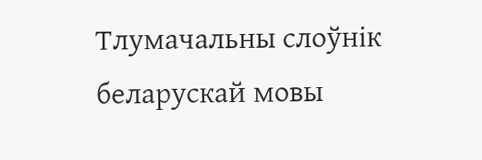Тлумачальны слоўнік беларускай мовы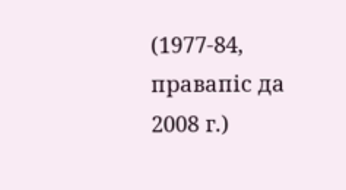(1977-84, правапіс да 2008 г.)